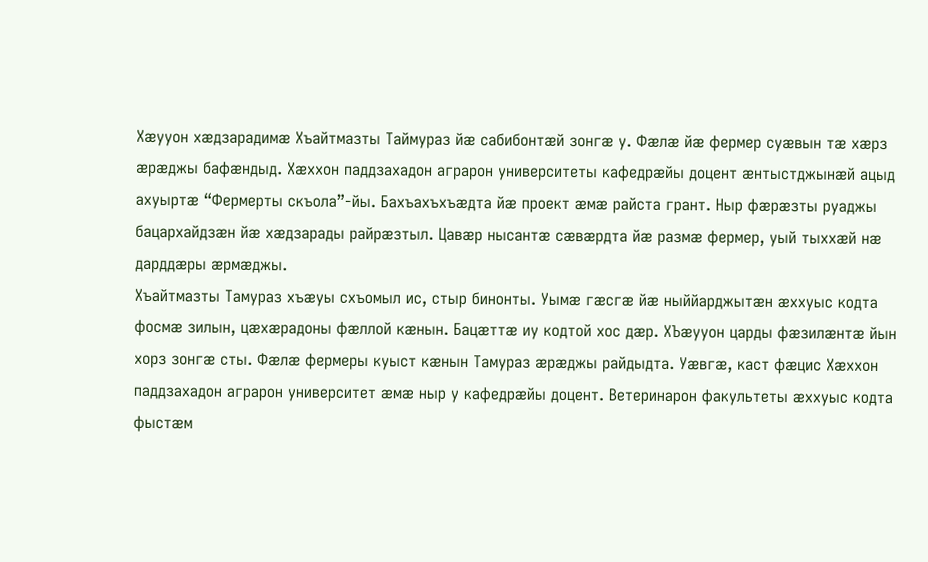Хæууон хæдзарадимæ Хъайтмазты Таймураз йæ сабибонтæй зонгæ у. Фæлæ йæ фермер суæвын тæ хæрз æрæджы бафæндыд. Хæххон паддзахадон аграрон университеты кафедрæйы доцент æнтыстджынæй ацыд ахуыртæ “Фермерты скъола”-йы. Бахъахъхъæдта йæ проект æмæ райста грант. Ныр фæрæзты руаджы бацархайдзæн йæ хæдзарады райрæзтыл. Цавæр нысантæ сæвæрдта йæ размæ фермер, уый тыххæй нæ дарддæры æрмæджы.
Хъайтмазты Тамураз хъæуы схъомыл ис, стыр бинонты. Уымæ гæсгæ йæ ныййарджытæн æххуыс кодта фосмæ зилын, цæхæрадоны фæллой кæнын. Бацæттæ иу кодтой хос дæр. ХЪæууон царды фæзилæнтæ йын хорз зонгæ сты. Фæлæ фермеры куыст кæнын Тамураз æрæджы райдыдта. Уæвгæ, каст фæцис Хæххон паддзахадон аграрон университет æмæ ныр у кафедрæйы доцент. Ветеринарон факультеты æххуыс кодта фыстæм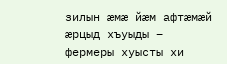зилын æмæ йæм афтæмæй æрцыд хъуыды – фермеры хуысты хи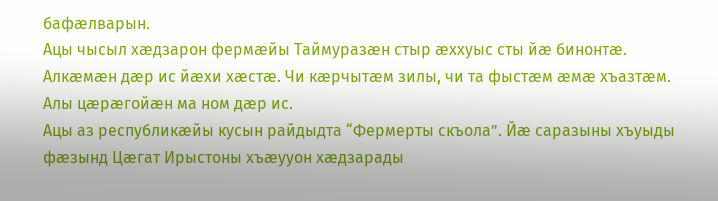бафæлварын.
Ацы чысыл хæдзарон фермæйы Таймуразæн стыр æххуыс сты йæ бинонтæ. Алкæмæн дæр ис йæхи хæстæ. Чи кæрчытæм зилы, чи та фыстæм æмæ хъазтæм. Алы цæрæгойæн ма ном дæр ис.
Ацы аз республикæйы кусын райдыдта “Фермерты скъола”. Йæ саразыны хъуыды фæзынд Цæгат Ирыстоны хъæууон хæдзарады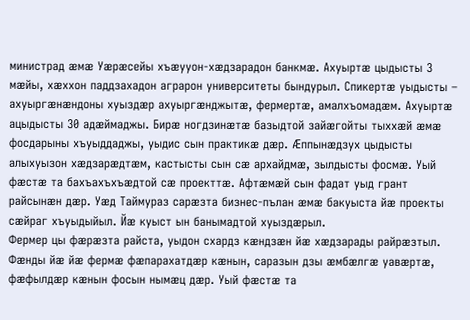министрад æмæ Уæрæсейы хъæууон-хæдзарадон банкмæ. Ахуыртæ цыдысты 3 мæйы, хæххон паддзахадон аграрон университеты бындурыл. Спикертæ уыдысты – ахуыргæнæндоны хуыздæр ахуыргæнджытæ, фермертæ, амалхъомадæм. Ахуыртæ ацыдысты 30 адæймаджы. Бирæ ногдзинæтæ базыдтой зайæгойты тыххæй æмæ фосдарыны хъуыддаджы, уыдис сын практикæ дæр. Æппынæдзух цыдысты алыхуызон хæдзарæдтæм, кастысты сын сæ архайдмæ, зылдысты фосмæ. Уый фæстæ та бахъахъхъæдтой сæ проекттæ. Афтæмæй сын фадат уыд грант райсынæн дæр. Уæд Таймураз сарæзта бизнес-пълан æмæ бакуыста йæ проекты сæйраг хъуыдыйыл. Йæ куыст ын банымадтой хуыздæрыл.
Фермер цы фæрæзта райста, уыдон схардз кæндзæн йæ хæдзарады райрæзтыл. Фæнды йæ йæ фермæ фæпарахатдæр кæнын, саразын дзы æмбæлгæ уавæртæ, фæфылдæр кæнын фосын нымæц дæр. Уый фæстæ та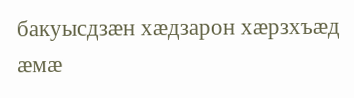бакуысдзæн хæдзарон хæрзхъæд æмæ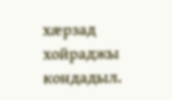хæрзад хойраджы кондадыл.